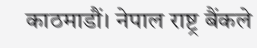काठमाडौं। नेपाल राष्ट्र बैंकले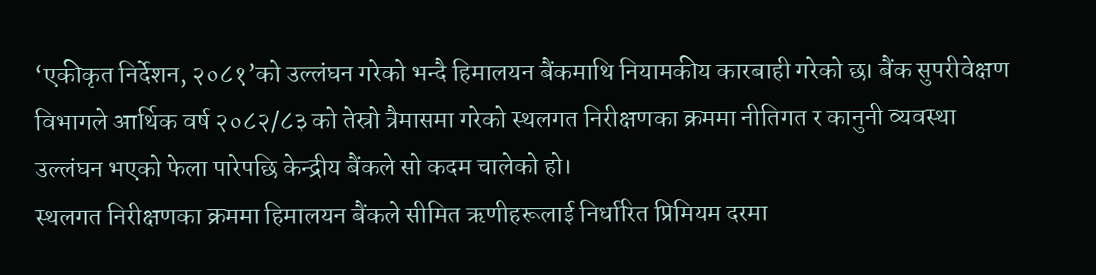‘एकीकृत निर्देशन, २०८१’को उल्लंघन गरेको भन्दै हिमालयन बैंकमाथि नियामकीय कारबाही गरेको छ। बैंक सुपरीवेक्षण विभागले आर्थिक वर्ष २०८२/८३ को तेस्रो त्रैमासमा गरेको स्थलगत निरीक्षणका क्रममा नीतिगत र कानुनी व्यवस्था उल्लंघन भएको फेला पारेपछि केन्द्रीय बैंकले सो कदम चालेको हो।
स्थलगत निरीक्षणका क्रममा हिमालयन बैंकले सीमित ऋणीहरूलाई निर्धारित प्रिमियम दरमा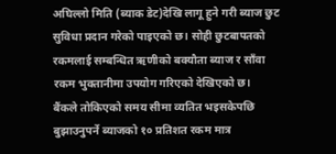अघिल्लो मिति (ब्याक डेट)देखि लागू हुने गरी ब्याज छुट सुविधा प्रदान गरेको पाइएको छ। सोही छुटबापतको रकमलाई सम्बन्धित ऋणीको बक्यौता ब्याज र साँवा रकम भुक्तानीमा उपयोग गरिएको देखिएको छ।
बैंकले तोकिएको समय सीमा व्यतित भइसकेपछि बुझाउनुपर्ने ब्याजको १० प्रतिशत रकम मात्र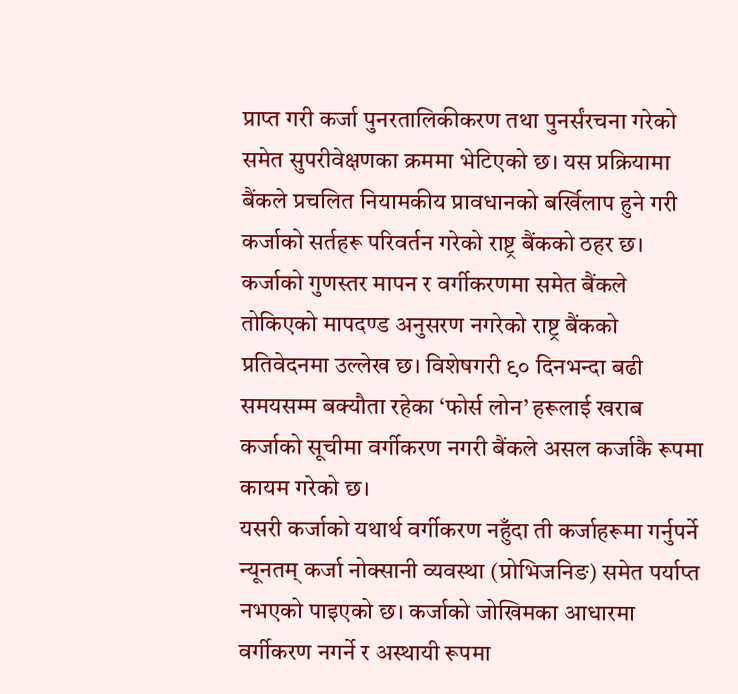प्राप्त गरी कर्जा पुनरतालिकीकरण तथा पुनर्संरचना गरेको समेत सुपरीवेक्षणका क्रममा भेटिएको छ। यस प्रक्रियामा बैंकले प्रचलित नियामकीय प्रावधानको बर्खिलाप हुने गरी कर्जाको सर्तहरू परिवर्तन गरेको राष्ट्र बैंकको ठहर छ।
कर्जाको गुणस्तर मापन र वर्गीकरणमा समेत बैंकले तोकिएको मापदण्ड अनुसरण नगरेको राष्ट्र बैंकको प्रतिवेदनमा उल्लेख छ। विशेषगरी ९० दिनभन्दा बढी समयसम्म बक्यौता रहेका ‘फोर्स लोन’ हरूलाई खराब कर्जाको सूचीमा वर्गीकरण नगरी बैंकले असल कर्जाकै रूपमा कायम गरेको छ।
यसरी कर्जाको यथार्थ वर्गीकरण नहुँदा ती कर्जाहरूमा गर्नुपर्ने न्यूनतम् कर्जा नोक्सानी व्यवस्था (प्रोभिजनिङ) समेत पर्याप्त नभएको पाइएको छ। कर्जाको जोखिमका आधारमा वर्गीकरण नगर्ने र अस्थायी रूपमा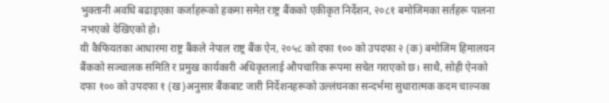भुक्तानी अवधि बढाइएका कर्जाहरूको हकमा समेत राष्ट्र बैंकको एकीकृत निर्देशन, २०८१ बमोजिमका सर्तहरू पालना नभएको देखिएको हो।
यी कैफियतका आधारमा राष्ट्र बैंकले नेपाल राष्ट्र बैंक ऐन, २०५८ को दफा १०० को उपदफा २ (क) बमोजिम हिमालयन बैंकको सञ्चालक समिति र प्रमुख कार्यकारी अधिकृतलाई औपचारिक रूपमा सचेत गराएको छ। साथै, सोही ऐनको दफा १०० को उपदफा १ (ख)अनुसार बैंकबाट जारी निर्देशनहरूको उल्लंघनका सन्दर्भमा सुधारात्मक कदम चाल्नका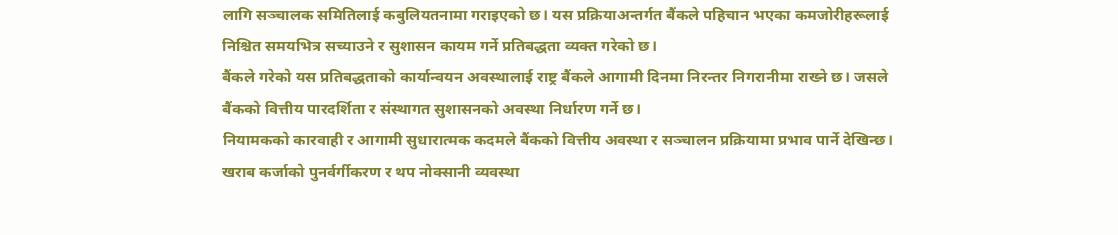लागि सञ्चालक समितिलाई कबुलियतनामा गराइएको छ। यस प्रक्रियाअन्तर्गत बैंकले पहिचान भएका कमजोरीहरूलाई निश्चित समयभित्र सच्याउने र सुशासन कायम गर्ने प्रतिबद्धता व्यक्त गरेको छ।
बैंकले गरेको यस प्रतिबद्धताको कार्यान्वयन अवस्थालाई राष्ट्र बैंकले आगामी दिनमा निरन्तर निगरानीमा राख्ने छ। जसले बैंकको वित्तीय पारदर्शिता र संस्थागत सुशासनको अवस्था निर्धारण गर्ने छ।
नियामकको कारवाही र आगामी सुधारात्मक कदमले बैंकको वित्तीय अवस्था र सञ्चालन प्रक्रियामा प्रभाव पार्ने देखिन्छ। खराब कर्जाको पुनर्वर्गीकरण र थप नोक्सानी व्यवस्था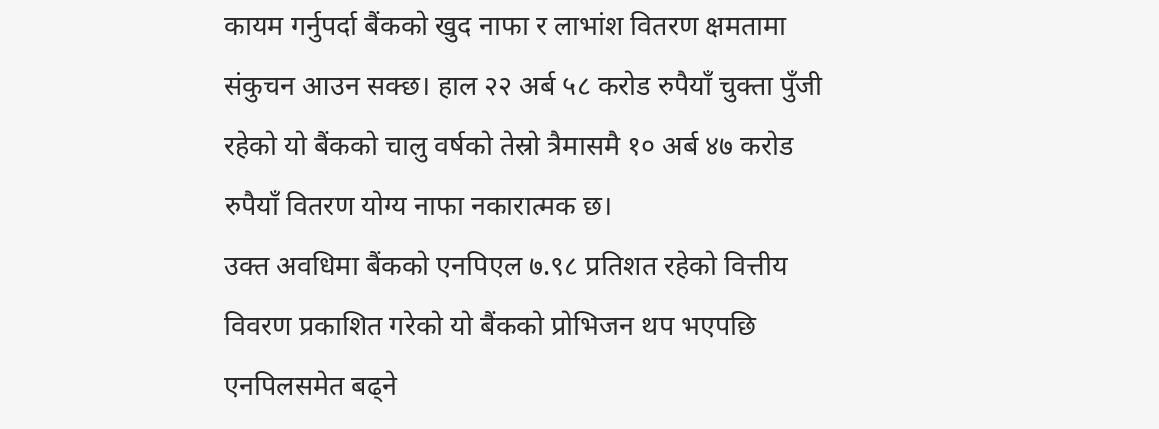कायम गर्नुपर्दा बैंकको खुद नाफा र लाभांश वितरण क्षमतामा संकुचन आउन सक्छ। हाल २२ अर्ब ५८ करोड रुपैयाँ चुक्ता पुँजी रहेको यो बैंकको चालु वर्षको तेस्रो त्रैमासमै १० अर्ब ४७ करोड रुपैयाँ वितरण योग्य नाफा नकारात्मक छ।
उक्त अवधिमा बैंकको एनपिएल ७.९८ प्रतिशत रहेको वित्तीय विवरण प्रकाशित गरेको यो बैंकको प्रोभिजन थप भएपछि एनपिलसमेत बढ्ने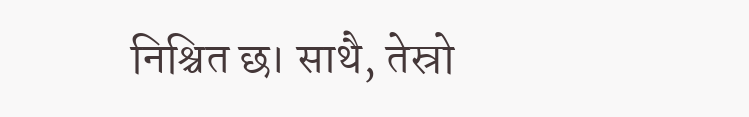निश्चित छ। साथै, तेस्रो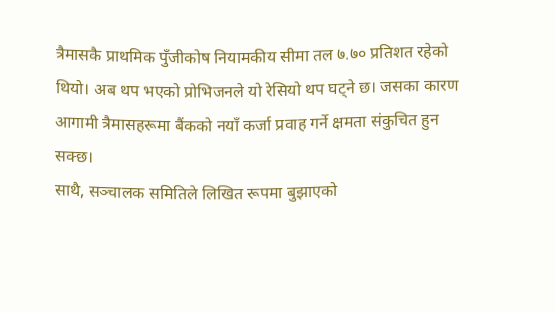त्रैमासकै प्राथमिक पुँजीकोष नियामकीय सीमा तल ७.७० प्रतिशत रहेको थियो। अब थप भएको प्रोभिजनले यो रेसियो थप घट्ने छ। जसका कारण आगामी त्रैमासहरूमा बैंकको नयाँ कर्जा प्रवाह गर्ने क्षमता संकुचित हुन सक्छ।
साथै, सञ्चालक समितिले लिखित रूपमा बुझाएको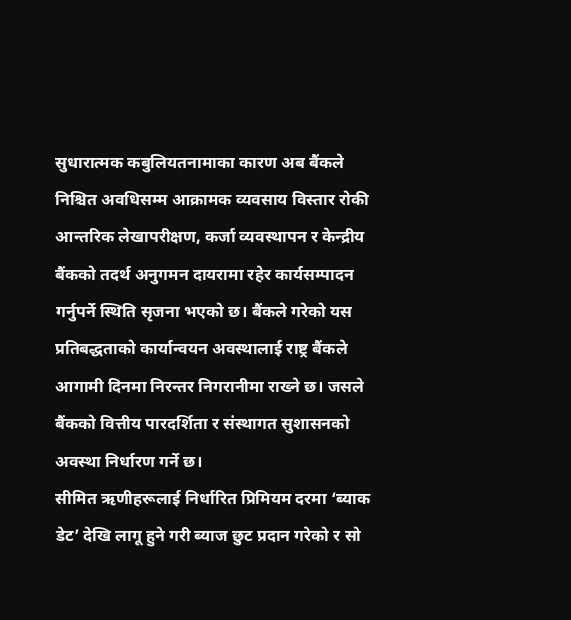सुधारात्मक कबुलियतनामाका कारण अब बैंकले निश्चित अवधिसम्म आक्रामक व्यवसाय विस्तार रोकी आन्तरिक लेखापरीक्षण, कर्जा व्यवस्थापन र केन्द्रीय बैंकको तदर्थ अनुगमन दायरामा रहेर कार्यसम्पादन गर्नुपर्ने स्थिति सृजना भएको छ। बैंकले गरेको यस प्रतिबद्धताको कार्यान्वयन अवस्थालाई राष्ट्र बैंकले आगामी दिनमा निरन्तर निगरानीमा राख्ने छ। जसले बैंकको वित्तीय पारदर्शिता र संस्थागत सुशासनको अवस्था निर्धारण गर्ने छ।
सीमित ऋणीहरूलाई निर्धारित प्रिमियम दरमा ‘ब्याक डेट’ देखि लागू हुने गरी ब्याज छुट प्रदान गरेको र सो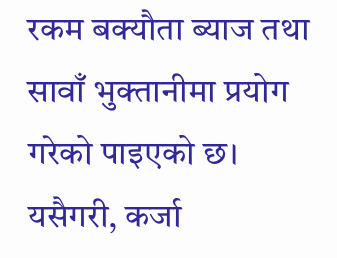रकम बक्यौता ब्याज तथा सावाँ भुक्तानीमा प्रयोग गरेको पाइएको छ। यसैगरी, कर्जा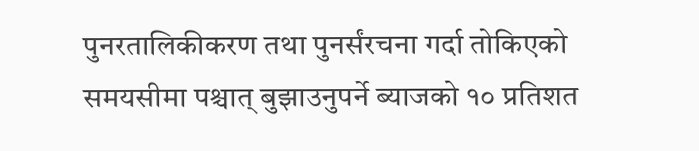पुनरतालिकीकरण तथा पुनर्संरचना गर्दा तोकिएको समयसीमा पश्चात् बुझाउनुपर्ने ब्याजको १० प्रतिशत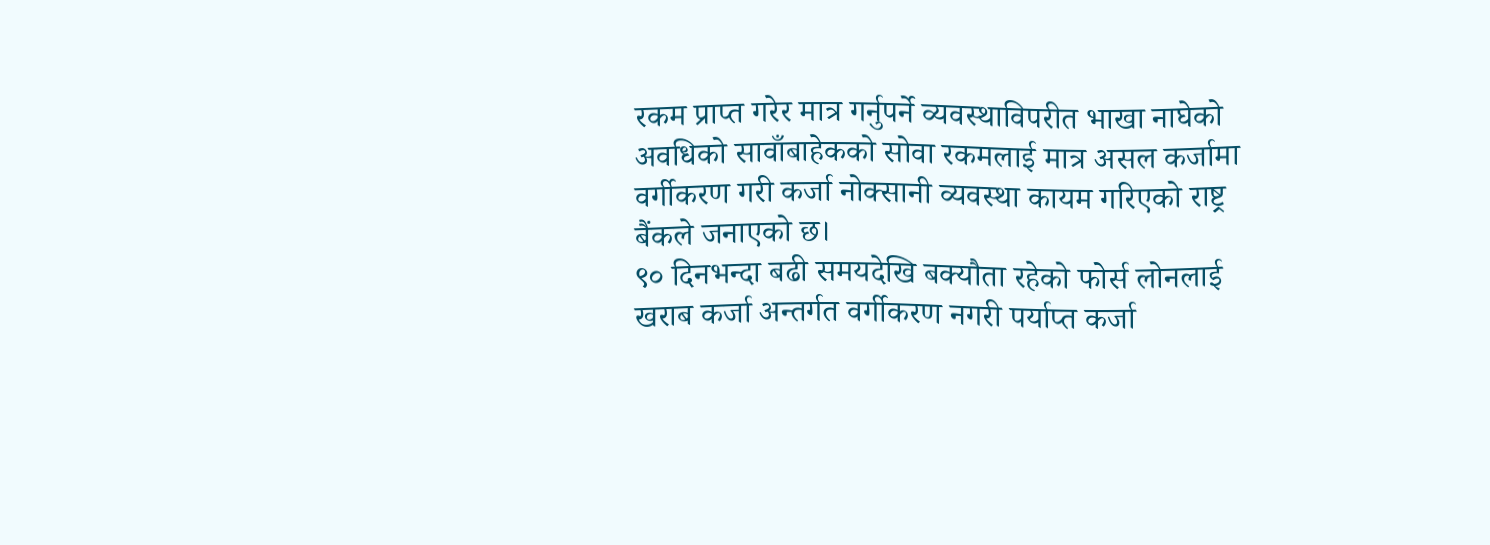रकम प्राप्त गरेर मात्र गर्नुपर्ने व्यवस्थाविपरीत भाखा नाघेको अवधिको सावाँबाहेकको सोवा रकमलाई मात्र असल कर्जामा वर्गीकरण गरी कर्जा नोक्सानी व्यवस्था कायम गरिएको राष्ट्र बैंकले जनाएको छ।
९० दिनभन्दा बढी समयदेखि बक्यौता रहेको फोर्स लोनलाई खराब कर्जा अन्तर्गत वर्गीकरण नगरी पर्याप्त कर्जा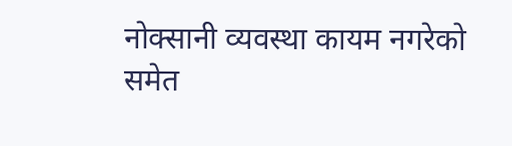नोक्सानी व्यवस्था कायम नगरेको समेत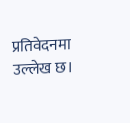प्रतिवेदनमा उल्लेख छ।